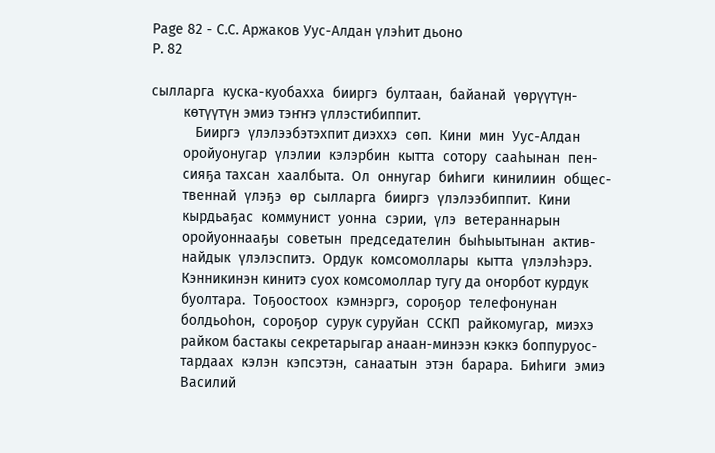Page 82 - С.С. Аржаков Уус-Алдан үлэһит дьоно
P. 82

сылларга  куска-куобахха  бииргэ  бултаан,  байанай  үөрүүтүн-
        көтүүтүн эмиэ тэҥҥэ үллэстибиппит.
           Бииргэ  үлэлээбэтэхпит диэххэ  сөп.  Кини  мин  Уус-Алдан
        оройуонугар  үлэлии  кэлэрбин  кытта  сотору  сааһынан  пен-
        сияҕа тахсан  хаалбыта.  Ол  оннугар  биһиги  кинилиин  общес-
        твеннай  үлэҕэ  өр  сылларга  бииргэ  үлэлээбиппит.  Кини
        кырдьаҕас  коммунист  уонна  сэрии,  үлэ  ветераннарын
        оройуоннааҕы  советын  председателин  быһыытынан  актив-
        найдык  үлэлэспитэ.  Ордук  комсомоллары  кытта  үлэлэһэрэ.
        Кэнникинэн кинитэ суох комсомоллар тугу да оҥорбот курдук
        буолтара.  Тоҕоостоох  кэмнэргэ,  сороҕор  телефонунан
        болдьоһон,  сороҕор  сурук суруйан  ССКП  райкомугар,  миэхэ
        райком бастакы секретарыгар анаан-минээн кэккэ боппуруос-
        тардаах  кэлэн  кэпсэтэн,  санаатын  этэн  барара.  Биһиги  эмиэ
        Василий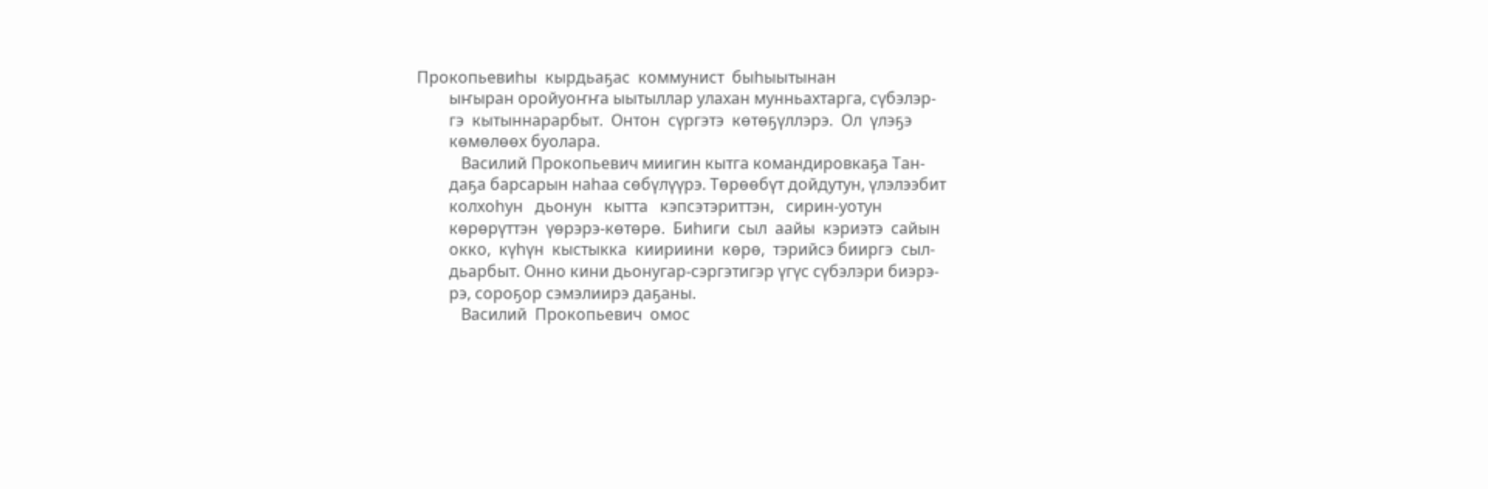Прокопьевиһы  кырдьаҕас  коммунист  быһыытынан
        ыҥыран оройуоҥҥа ыытыллар улахан мунньахтарга, сүбэлэр-
        гэ  кытыннарарбыт.  Онтон  сүргэтэ  көтөҕүллэрэ.  Ол  үлэҕэ
        көмөлөөх буолара.
           Василий Прокопьевич миигин кытга командировкаҕа Тан-
        даҕа барсарын наһаа сөбүлүүрэ. Төрөөбүт дойдутун, үлэлээбит
        колхоһун   дьонун   кытта   кэпсэтэриттэн,   сирин-уотун
        көрөрүттэн  үөрэрэ-көтөрө.  Биһиги  сыл  аайы  кэриэтэ  сайын
        окко,  күһүн  кыстыкка  киириини  көрө,  тэрийсэ бииргэ  сыл-
        дьарбыт. Онно кини дьонугар-сэргэтигэр үгүс сүбэлэри биэрэ-
        рэ, сороҕор сэмэлиирэ даҕаны.
           Василий  Прокопьевич  омос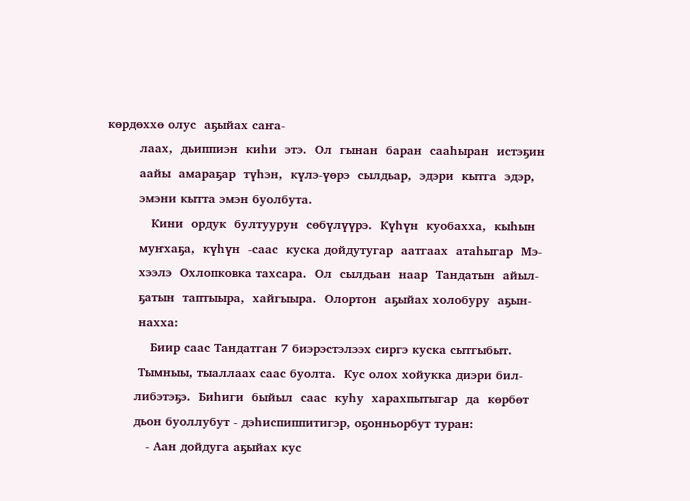көрдөххө олус  аҕыйах саҥа-
        лаах,  дьиппиэн  киһи  этэ.  Ол  гынан  баран  сааһыран  истэҕин
        аайы  амараҕар  түһэн,  күлэ-үөрэ  сылдьар,  эдэри  кытга  эдэр,
        эмэни кытта эмэн буолбута.
           Кини  ордук  бултуурун  сөбүлүүрэ.  Күһүн  куобахха,  кыһын
        муҥхаҕа,  күһүн  -саас  куска дойдутугар  аатгаах  атаһыгар  Мэ-
        хээлэ  Охлопковка тахсара.  Ол  сылдьан  наар  Тандатын  айыл-
        ҕатын  таптыыра,  хайгыыра.  Олортон  аҕыйах холобуру  аҕын-
        нахха:
           Биир саас Тандатган 7 биэрэстэлээх сиргэ куска сытгыбыт.
        Тымныы, тыаллаах саас буолта.  Кус олох хойукка диэри бил-
       либэтэҕэ.  Биһиги  быйыл  саас  куһу  харахпытыгар  да  көрбөт
       дьон буоллубут - дэһиспиппитигэр, оҕонньорбут туран:
          - Аан дойдуга аҕыйах кус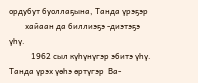ордубут буоллаҕына, Танда үрэҕэр
        хайаан да биллиэҕэ -диэтэҕэ үһү.
           1962 сыл күһүнүгэр эбитэ үһү. Танда үрэх үөһэ өртүгэр  Ва-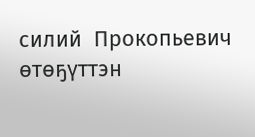силий  Прокопьевич  өтөҕүттэн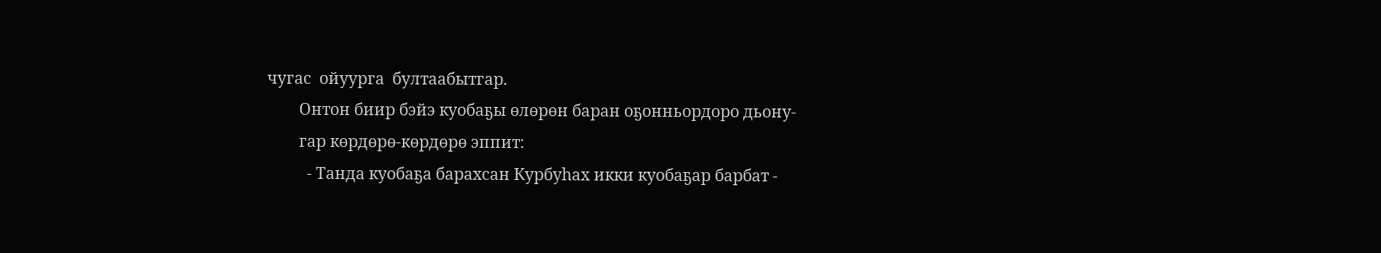чугас  ойуурга  бултаабытгар.
        Онтон биир бэйэ куобаҕы өлөрөн баран оҕонньордоро дьону-
        гар көрдөрө-көрдөрө эппит:
          - Танда куобаҕа барахсан Курбуһах икки куобаҕар барбат -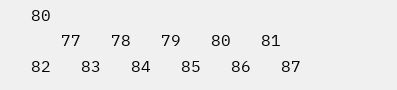80
   77   78   79   80   81   82   83   84   85   86   87